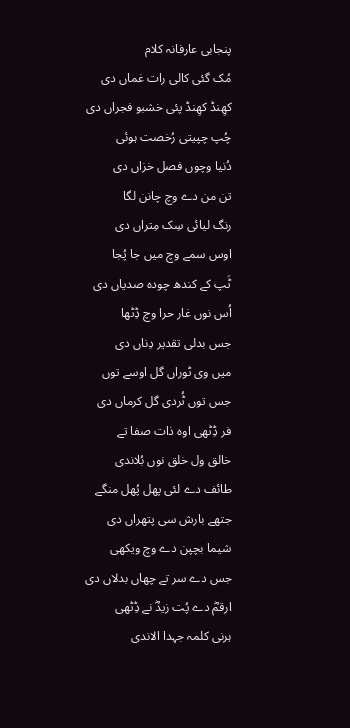پنجابی عارفانہ کلام
مُک گئی کالی رات غماں دی
کھِنڈ کھِنڈ پئی خشبو فجراں دی
چُپ چپیتی رُخصت ہوئی
دُنیا وچوں فصل خزاں دی
تن من دے وچ چانن لگا
رنگ لیائی سِک مِتراں دی
اوس سمے وچ میں جا پُجا
ٹَپ کے کندھ چودہ صدیاں دی
اُس نوں غار حرا وچ ڈِٹھا
جس بدلی تقدیر دِناں دی
میں وی ٹوراں گل اوسے توں
جس توں ٹُردی گل کرماں دی
فر ڈِٹھی اوہ ذات صفا تے
خالق ول خلق نوں بُلاندی
طائف دے لئی پھل پُھل منگے
جتھے بارش سی پتھراں دی
شیما بچپن دے وچ ویکھی
جس دے سر تے چھاں بدلاں دی
ارقمؓ دے پُت زیدؓ نے ڈِٹھی
ہرنی کلمہ جہدا الاندی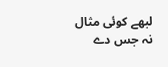لبھے کوئی مثال نہ جس دے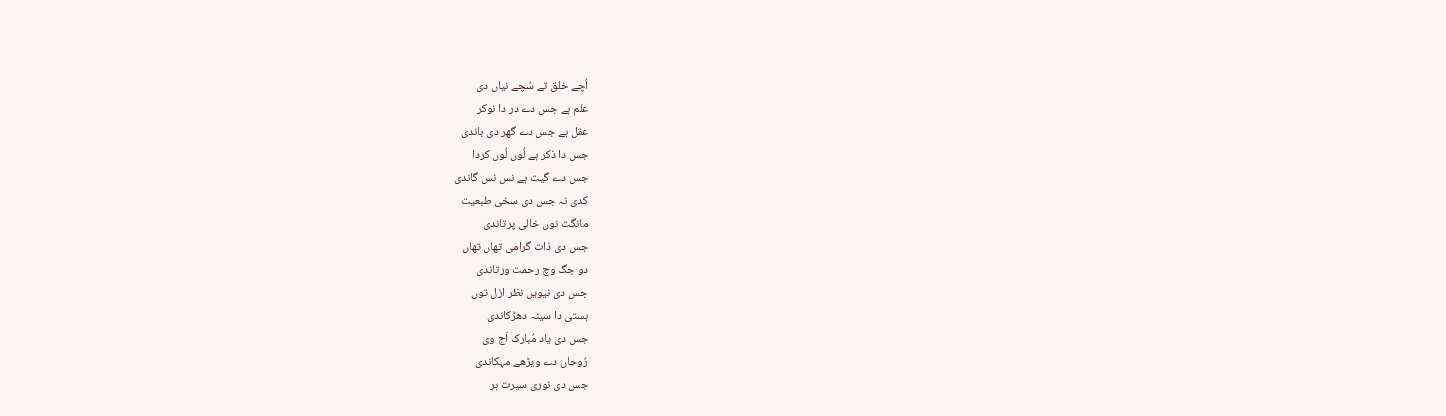اُچے خلق تے سُچے نیاں دی
علم ہے جس دے در دا نوکر
عقل ہے جس دے گھر دی باندی
جس دا ذکر ہے لُوں لُوں کردا
جس دے گیت ہے نس نس گاندی
کدی نہ جس دی سخی طبعیت
مانگت نوں خالی پرتاندی
جس دی ذات گرامی تھاں تھاں
دو جگ وچ رحمت ورتاندی
جس دی نیویں نظر ازل توں
ہستی دا سینہ دھڑکاندی
جس دی یاد مُبارک اَج وی
رُوحاں دے ویڑھے مہکاندی
جس دی نوری سیرت ہر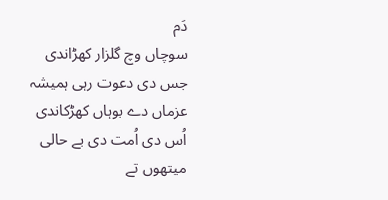دَم
سوچاں وچ گلزار کھڑاندی
جس دی دعوت رہی ہمیشہ
عزماں دے بوہاں کھڑکاندی
اُس دی اُمت دی بے حالی
میتھوں تے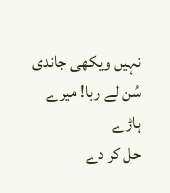نہیں ویکھی جاندی
سُن لے ربا! میرے ہاڑے
حل کر دے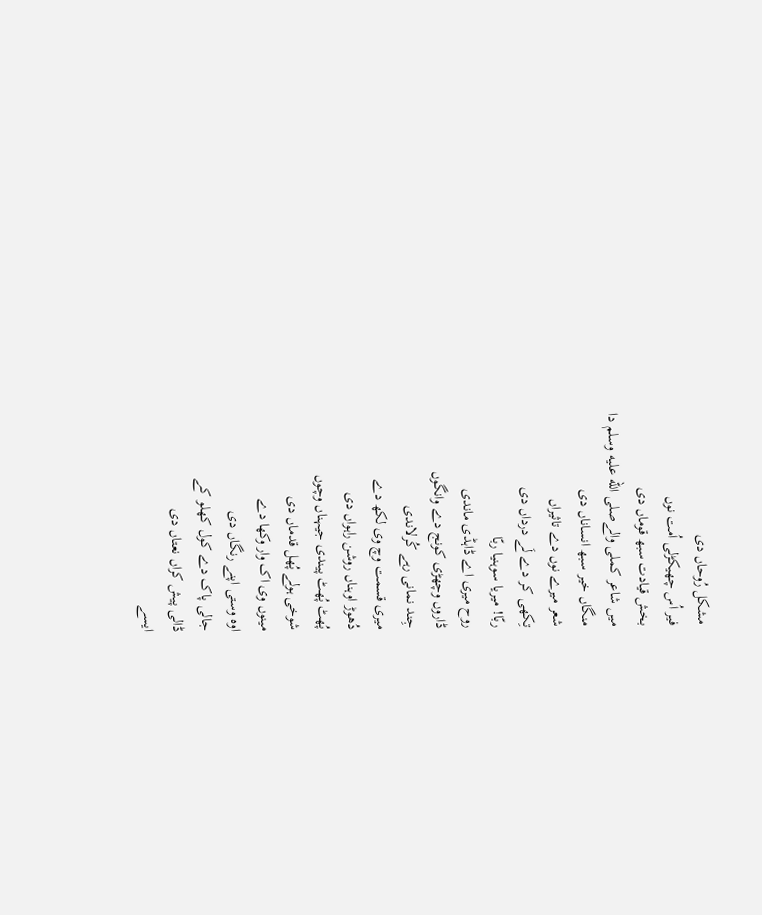مشکل رُوحاں دی
فیر اُس چھیکڑلی اُمت نوں
بخش قیادت سبھ قوماں دی
میں شاعر کملی والےصلى الله عليه وسلم دا
منگاں خیر سبھ انساناں دی
شعر میرے نوں دے تاثیراں
تِکھی کر دے لَے درداں دی
ربّا! میریا سوہنیا ربّا
روح میری اے ڈاہڈی ماندی
ڈاروں وچھڑی کونج دے وانگوں
جِند نمانی رہے کُرلاندی
میری قسمت وچ وی لکھ دے
دُھوڑ اوہناں روشن راہواں دی
پُھٹ پُھٹ پیندی جیہناں وچوں
شوخی ہولے پُھل قدماں دی
مینوں وی اک وار وکھا دے
اوہ وستی اپنے رنگاں دی
جالی پاک دے کول کھلو کے
ڈالی پیش کراں نعتاں دی
ایسے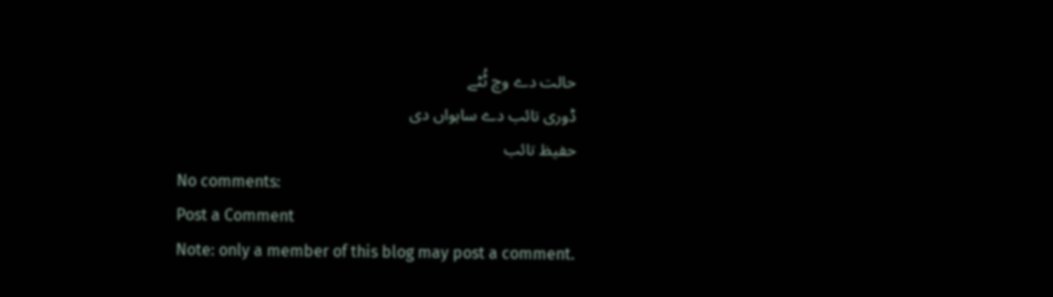حالت دے وچ ٹُٹے
ڈوری تائب دے ساہواں دی
حفیظ تائب
No comments:
Post a Comment
Note: only a member of this blog may post a comment.